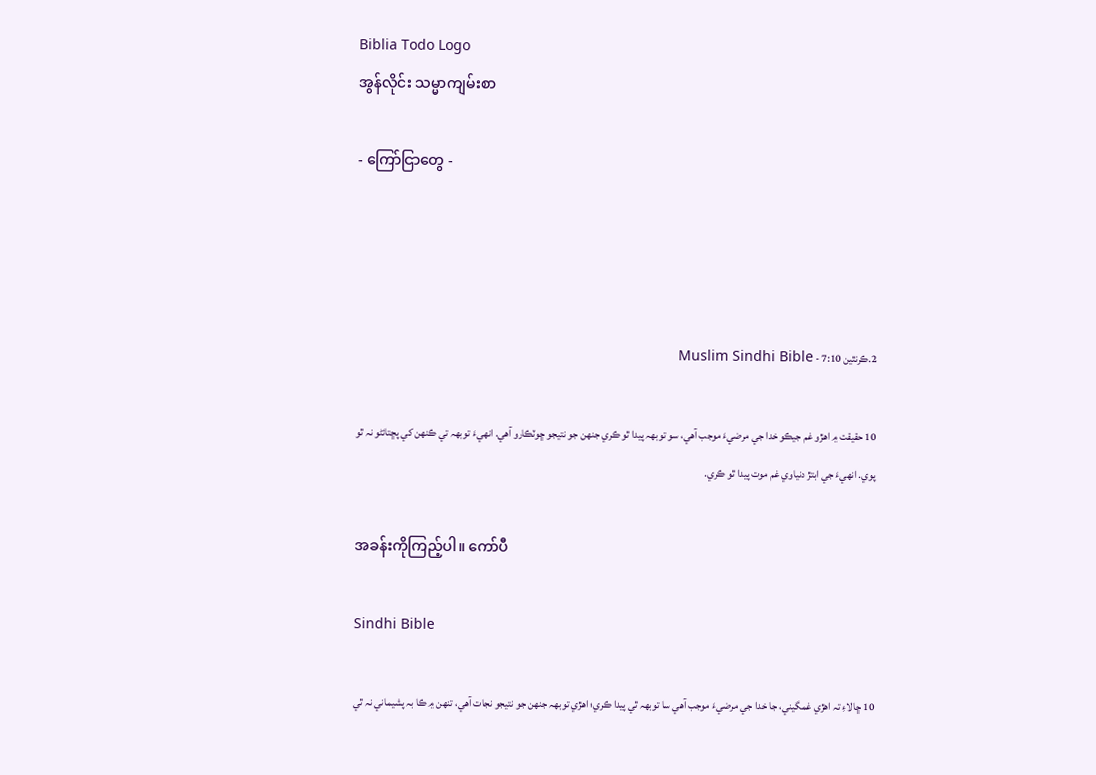Biblia Todo Logo
အွန်လိုင်း သမ္မာကျမ်းစာ

- ကြော်ငြာတွေ -




2.ڪرنٿين 7:10 - Muslim Sindhi Bible

10 حقيقت ۾ اهڙو غم جيڪو خدا جي مرضيءَ موجب آهي، سو توبهہ پيدا ٿو ڪري جنهن جو نتيجو ڇوٽڪارو آهي. انهيءَ توبهہ تي ڪنهن کي پڇتائڻو نہ ٿو پوي. انهيءَ جي ابتڙ دنياوي غم موت پيدا ٿو ڪري.

အခန်းကိုကြည့်ပါ။ ကော်ပီ

Sindhi Bible

10 ڇالاءِ تہ اهڙي غمگيني، جا خدا جي مرضيءَ موجب آهي سا توبهہ ٿي پيدا ڪري؛ اهڙي توبهہ جنهن جو نتيجو نجات آهي، تنهن ۾ ڪا بہ پشيماني نہ ٿي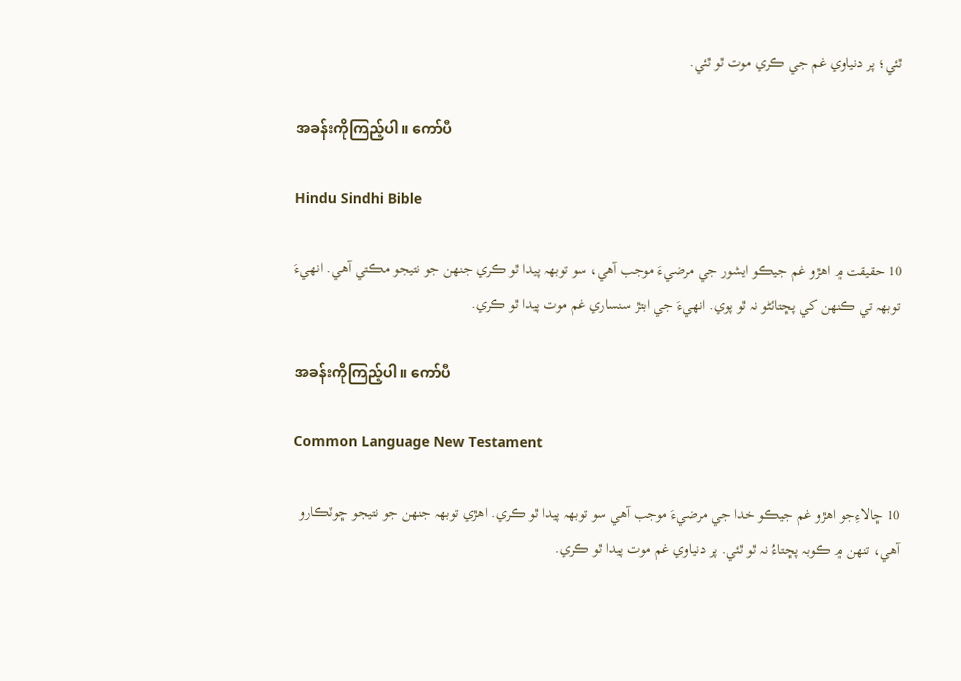ٿئي؛ پر دنياوي غم جي ڪري موت ٿو ٿئي.

အခန်းကိုကြည့်ပါ။ ကော်ပီ

Hindu Sindhi Bible

10 حقيقت ۾ اهڙو غم جيڪو ايشور جي مرضيءَ موجب آهي، سو توبهہ پيدا ٿو ڪري جنهن جو نتيجو مڪتي آهي. انهيءَ توبهہ تي ڪنهن کي پڇتائڻو نہ ٿو پوي. انهيءَ جي ابتڙ سنساري غم موت پيدا ٿو ڪري.

အခန်းကိုကြည့်ပါ။ ကော်ပီ

Common Language New Testament

10 ڇالاءِجو اھڙو غم جيڪو خدا جي مرضيءَ موجب آھي سو توبھہ پيدا ٿو ڪري. اھڙي توبھہ جنھن جو نتيجو ڇوٽڪارو آھي، تنھن ۾ ڪوبہ پڇتاءُ نہ ٿو ٿئي. پر دنياوي غم موت پيدا ٿو ڪري.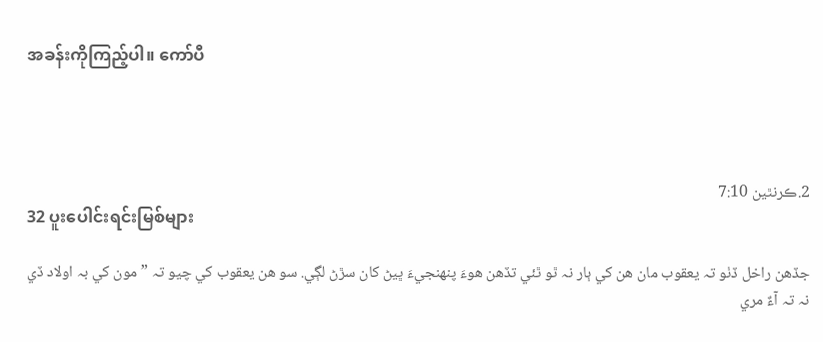အခန်းကိုကြည့်ပါ။ ကော်ပီ




2.ڪرنٿين 7:10
32 ပူးပေါင်းရင်းမြစ်များ

جڏهن راخل ڏٺو تہ يعقوب مان هن کي ٻار نہ ٿو ٿئي تڏهن هوءَ پنهنجيءَ ڀيڻ کان سڙڻ لڳي. سو هن يعقوب کي چيو تہ ”مون کي بہ اولاد ڏي نہ تہ آءٌ مري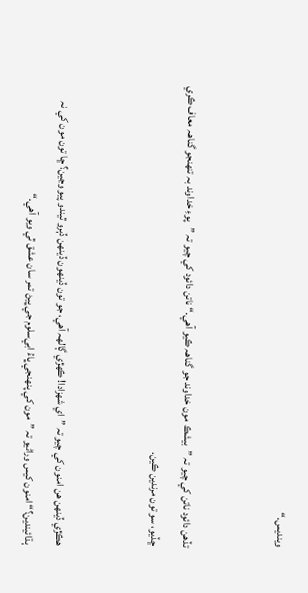وينديس.“


تڏهن دائود ناتن کي چيو تہ ”بيشڪ مون خداوند جو گناهہ ڪيو آهي.“ ناتن دائود کي چيو تہ ”پوءِ خداوند بہ تنهنجو گناهہ معاف ڪري ڇڏيو، سو تون مرندين ڪين.


هڪڙي ڏينهن هن امنون کي چيو تہ ”اي شهزادا! ڪهڙي ڳالهہ آهي، جو تون ڏينهون ڏينهن ڏٻرو ٿيندو پيو وڃين؟ ڇا تون مون کي نہ ٻڌائيندين؟“ امنون کيس وراڻيو تہ ”مون کي پنهنجي ڀاءُ ابي‌سلوم جي ڀيڻ تمر سان عشق ٿي ويو آهي.“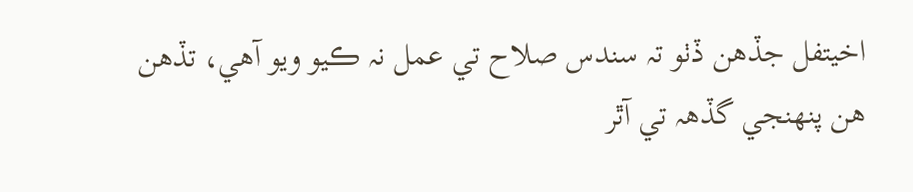اخيتفل جڏهن ڏٺو تہ سندس صلاح تي عمل نہ ڪيو ويو آهي، تڏهن هن پنهنجي گڏهہ تي آٿر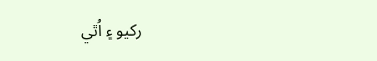رکيو ۽ اُٿي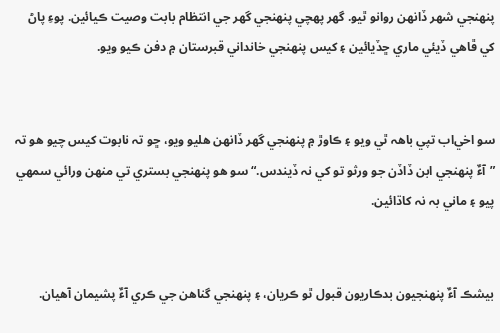پنهنجي شهر ڏانهن روانو ٿيو. گھر پهچي پنهنجي گھر جي انتظام بابت وصيت ڪيائين. پوءِ پاڻ کي ڦاهي ڏيئي ماري ڇڏيائين ۽ کيس پنهنجي خانداني قبرستان ۾ دفن ڪيو ويو.


سو اخي‌اب تپي باهہ ٿي ويو ۽ ڪاوڙ ۾ پنهنجي گھر ڏانهن هليو ويو، ڇو تہ نابوت کيس چيو هو تہ ”آءٌ پنهنجي ابن ڏاڏن جو ورثو تو کي نہ ڏيندس.“ سو هو پنهنجي بستري تي منهن ورائي سمهي پيو ۽ ماني بہ نہ کاڌائين.


بيشڪ آءٌ پنهنجيون بدڪاريون قبول ٿو ڪريان، ۽ پنهنجي گناهن جي ڪري آءٌ پشيمان آهيان.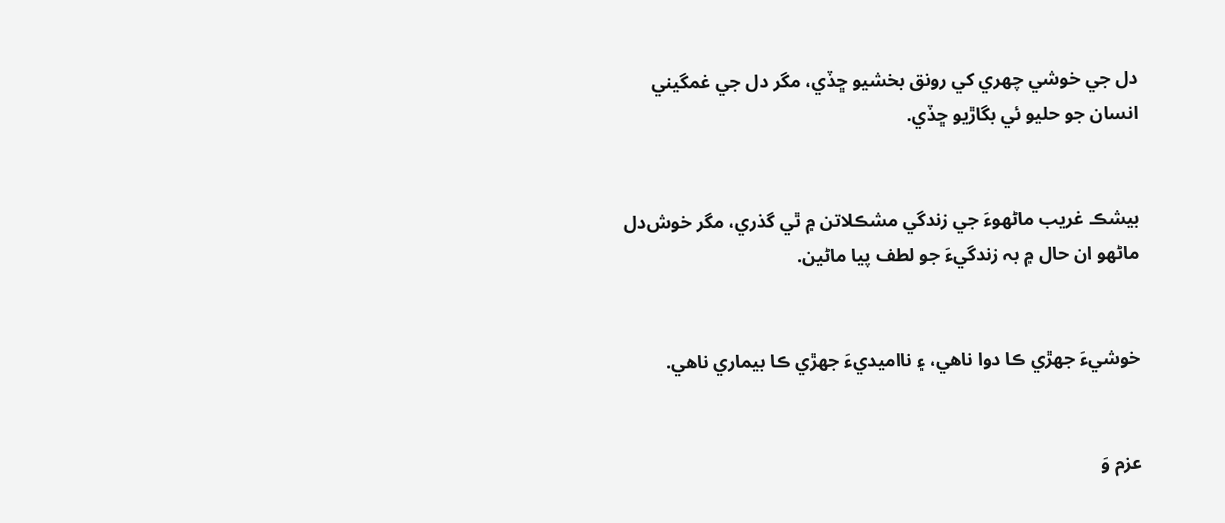دل جي خوشي چهري کي رونق بخشيو ڇڏي، مگر دل جي غمگيني انسان جو حليو ئي بگاڙيو ڇڏي.


بيشڪ غريب ماڻهوءَ جي زندگي مشڪلاتن ۾ ٿي گذري، مگر خوش‌دل ماڻهو ان حال ۾ بہ زندگيءَ جو لطف پيا ماڻين.


خوشيءَ جهڙي ڪا دوا ناهي، ۽ نااميديءَ جهڙي ڪا بيماري ناهي.


عزم وَ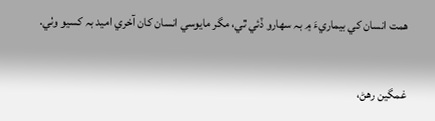همت انسان کي بيماريءَ ۾ بہ سهارو ڏئي ٿي، مگر مايوسي انسان کان آخري اميد بہ کسيو وٺي.


غمگين رهڻ،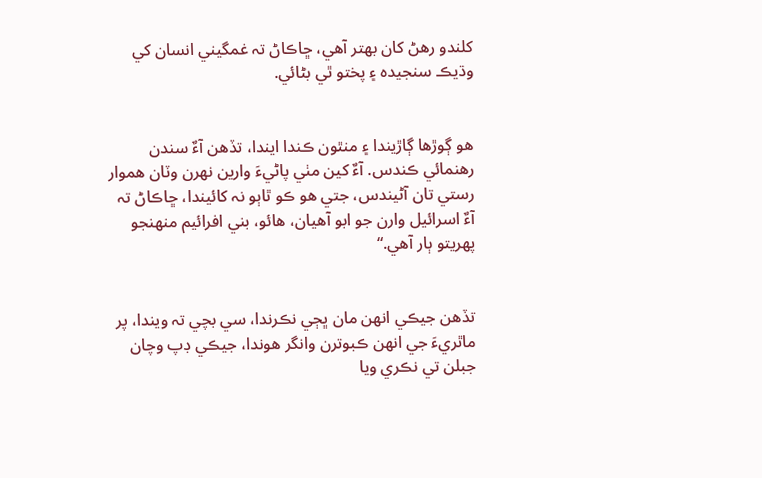کلندو رهڻ کان بهتر آهي، ڇاڪاڻ تہ غمگيني انسان کي وڌيڪ سنجيدہ ۽ پختو ٿي بڻائي.


هو ڳوڙها ڳاڙيندا ۽ منٿون ڪندا ايندا، تڏهن آءٌ سندن رهنمائي ڪندس. آءٌ کين مٺي پاڻيءَ وارين نهرن وٽان هموار رستي تان آڻيندس، جتي هو ڪو ٿاٻو نہ کائيندا، ڇاڪاڻ تہ آءٌ اسرائيل وارن جو ابو آهيان، هائو، بني افرائيم منهنجو پهريتو ٻار آهي.“


تڏهن جيڪي انهن مان ڀڄي نڪرندا، سي بچي تہ ويندا، پر ماٿريءَ جي انهن ڪبوترن وانگر هوندا، جيڪي ڊپ وچان جبلن تي نڪري ويا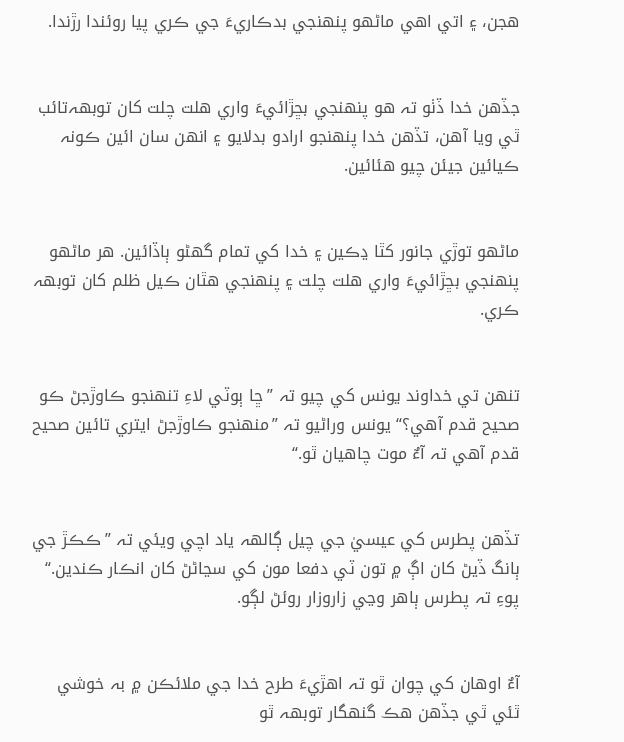هجن، ۽ اتي اهي ماڻهو پنهنجي بدڪاريءَ جي ڪري پيا روئندا رڙندا.


جڏهن خدا ڏٺو تہ هو پنهنجي بڇڙائيءَ واري هلت چلت کان توبهہ‌تائب ٿي ويا آهن، تڏهن خدا پنهنجو ارادو بدلايو ۽ انهن سان ائين ڪونہ ڪيائين جيئن چيو هئائين.


ماڻهو توڙي جانور کٿا ڍڪين ۽ خدا کي تمام گھڻو ٻاڏائين. هر ماڻهو پنهنجي بڇڙائيءَ واري هلت چلت ۽ پنهنجي هٿان ڪيل ظلم کان توبهہ ڪري.


تنهن تي خداوند يونس کي چيو تہ ”ڇا ٻوٽي لاءِ تنهنجو ڪاوڙجڻ ڪو صحيح قدم آهي؟“ يونس وراڻيو تہ ”منهنجو ڪاوڙجڻ ايتري تائين صحيح قدم آهي تہ آءٌ موت چاهيان ٿو.“


تڏهن پطرس کي عيسيٰ جي چيل ڳالهہ ياد اچي ويئي تہ ”ڪڪڙ جي ٻانگ ڏيڻ کان اڳ ۾ تون ٽي دفعا مون کي سڃاڻڻ کان انڪار ڪندين.“ پوءِ تہ پطرس ٻاهر وڃي زاروزار روئڻ لڳو.


آءٌ اوهان کي چوان ٿو تہ اهڙيءَ طرح خدا جي ملائڪن ۾ بہ خوشي ٿئي ٿي جڏهن هڪ گنهگار توبهہ ٿو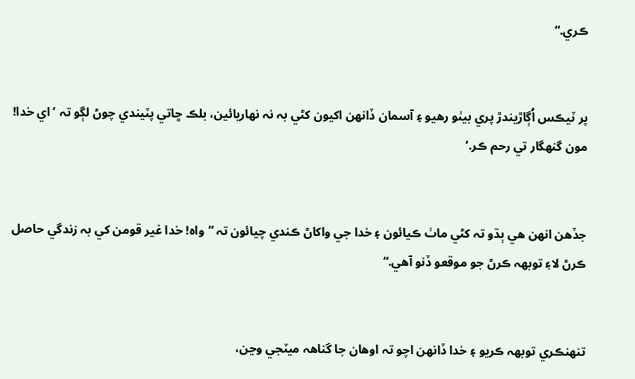ڪري.“


پر ٽيڪس اُڳاڙيندڙ پري بيٺو رهيو ۽ آسمان ڏانهن اکيون کڻي بہ نہ نهاريائين، بلڪ ڇاتي پٽيندي چوڻ لڳو تہ ’اي خدا! مون گنهگار تي رحم ڪر.‘


جڏهن انهن هي ٻڌو تہ کڻي ماٺ ڪيائون ۽ خدا جي واکاڻ ڪندي چيائون تہ ”واہ! خدا غير قومن کي بہ زندگي حاصل ڪرڻ لاءِ توبهہ ڪرڻ جو موقعو ڏنو آهي.“


تنهنڪري توبهہ ڪريو ۽ خدا ڏانهن اچو تہ اوهان جا گناهہ ميٽجي وڃن،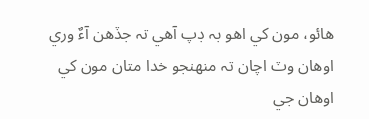هائو، مون کي اهو بہ ڊپ آهي تہ جڏهن آءٌ وري اوهان وٽ اچان تہ منهنجو خدا متان مون کي اوهان جي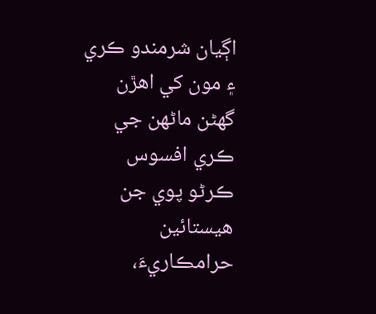اڳيان شرمندو ڪري ۽ مون کي اهڙن گھڻن ماڻهن جي ڪري افسوس ڪرڻو پوي جن هيستائين حرامڪاريءَ،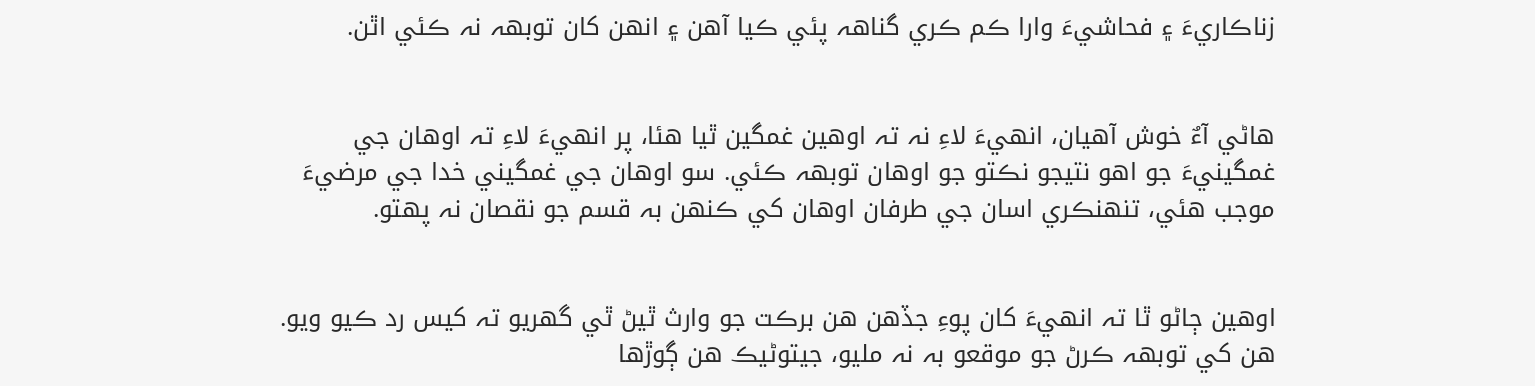زناڪاريءَ ۽ فحاشيءَ وارا ڪم ڪري گناهہ پئي ڪيا آهن ۽ انهن کان توبهہ نہ ڪئي اٿن.


هاڻي آءٌ خوش آهيان، انهيءَ لاءِ نہ تہ اوهين غمگين ٿيا هئا، پر انهيءَ لاءِ تہ اوهان جي غمگينيءَ جو اهو نتيجو نڪتو جو اوهان توبهہ ڪئي. سو اوهان جي غمگيني خدا جي مرضيءَ موجب هئي، تنهنڪري اسان جي طرفان اوهان کي ڪنهن بہ قسم جو نقصان نہ پهتو.


اوهين ڄاڻو ٿا تہ انهيءَ کان پوءِ جڏهن هن برڪت جو وارث ٿيڻ ٿي گھريو تہ کيس رد ڪيو ويو. هن کي توبهہ ڪرڻ جو موقعو بہ نہ مليو، جيتوڻيڪ هن ڳوڙها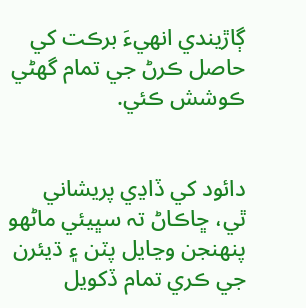ڳاڙيندي انهيءَ برڪت کي حاصل ڪرڻ جي تمام گھڻي ڪوشش ڪئي.


دائود کي ڏاڍي پريشاني ٿي، ڇاڪاڻ تہ سڀيئي ماڻهو پنهنجن وڃايل پٽن ۽ ڌيئرن جي ڪري تمام ڏکويل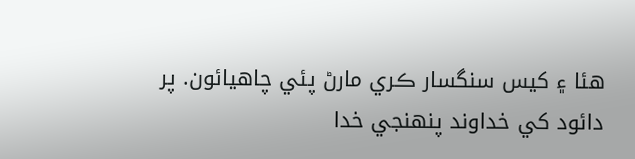هئا ۽ کيس سنگسار ڪري مارڻ پئي چاهيائون. پر دائود کي خداوند پنهنجي خدا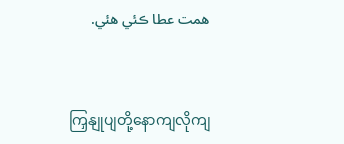همت عطا ڪئي هئي.


ကြှနျုပျတို့နောကျလိုကျ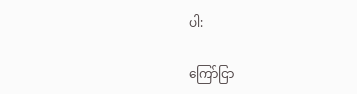ပါ:

ကြော်ငြာ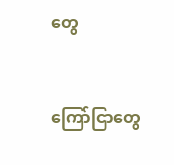တွေ


ကြော်ငြာတွေ